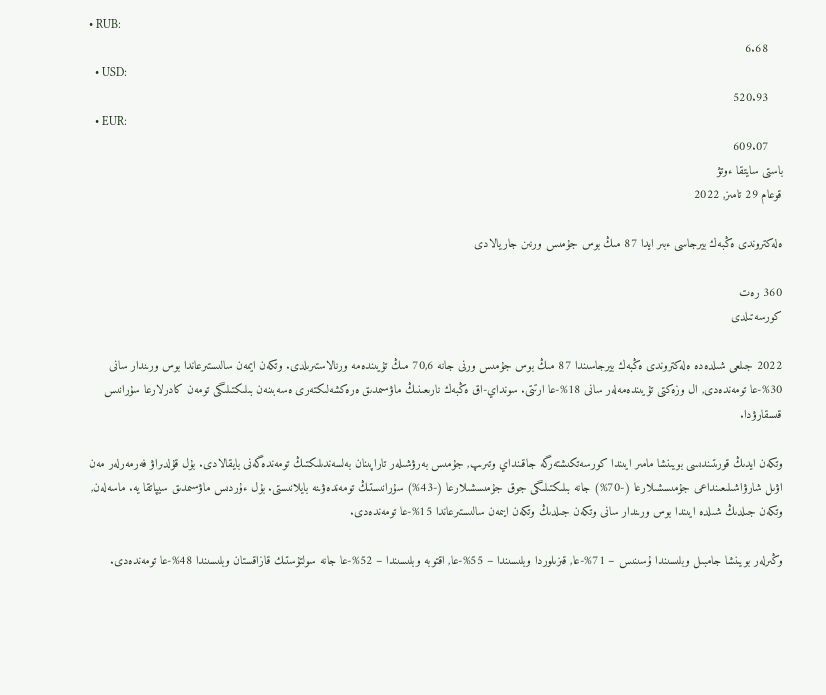• RUB:
    6.68
  • USD:
    520.93
  • EUR:
    609.07
باستى سايتقا ءوتۋ
قوعام 29 تامىز, 2022

ەلەكتروندى ەڭبەك بيرجاسى ءبىر ايدا 87 مىڭ بوس جۇمىس ورنىن جاريالادى

360 رەت
كورسەتىلدى

2022 جىلعى شىلدەدە ەلەكتروندى ەڭبەك بيرجاسىندا 87 مىڭ بوس جۇمىس ورنى جانە 70,6 مىڭ تۇيىندەمە ورنالاستىرىلدى. وتكەن ايمەن سالىستىرعاندا بوس ورىندار سانى 30%-عا تومەندەدى, ال وزەكتى تۇيىندەمەلەر سانى 18%-عا ارتتى. سونداي-اق ەڭبەك نارىعىنىڭ ماۋسىمدىق ەرەكشەلىكتەرى ەسەبىنەن بىلىكتىلىگى تومەن كادرلارعا سۇرانىس قىسقارۋدا.

وتكەن ايدىڭ قورىتىندىسى بويىنشا مامىر ايىندا كورسەتكىشتەرگە جاقىنداي وتىرىپ, جۇمىس بەرۋشىلەر تاراپىنان بەلسەندىلىكتىڭ تومەندەگەنى بايقالادى. بۇل قۇلدىراۋ فەرمەرلەر مەن اۋىل شارۋاشىلىعىنداعى جۇمىسشىلارعا (-70%) جانە بىلىكتىلىگى جوق جۇمىسشىلارعا (-43%) سۇرانىستىڭ تومەندەۋىنە بايلانىستى. بۇل ءۇردىس ماۋسىمدىق سيپاتقا يە. ماسەلەن, وتكەن جىلدىڭ شىلدە ايىندا بوس ورىندار سانى وتكەن جىلدىڭ وتكەن ايىمەن سالىستىرعاندا 15%-عا تومەندەدى.

وڭىرلەر بويىنشا جامبىل وبلىسىندا ۇسىنىس – 71%-عا, قىزىلوردا وبلىسىندا – 55%-عا, اقتوبە وبلىسىندا – 52%-عا جانە سولتۇستىك قازاقستان وبلىسىندا 48%-عا تومەندەدى.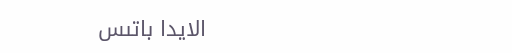الايدا باتىس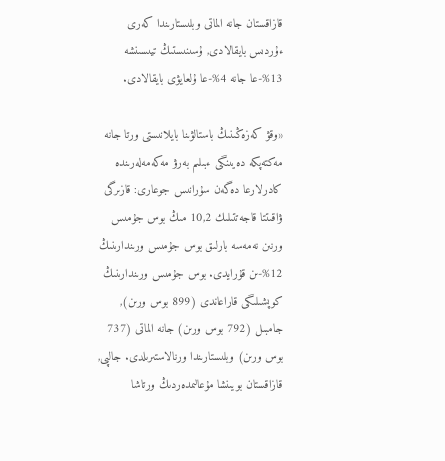قازاقستان جانە الماتى وبلىستارىندا كەرى ءۇردىس بايقالادى, ۇسىنىستىڭ تيىسىنشە 13%-عا جانە 4%-عا ۇلعايۋى بايقالادى.

«وقۋ كەزەڭىنىڭ باستالۋىنا بايلانىستى ورتا جانە مەكتەپكە دەيىنگى ءبىلىم بەرۋ مەكەمەلەرىندە كادرلارعا دەگەن سۇرانىس جوعارى: قازىرگى ۋاقىتتا قاجەتتىلىك 10,2 مىڭ بوس جۇمىس ورنىن نەمەسە بارلىق بوس جۇمىس ورىندارىنىڭ 12%-ىن قۇرايدى. بوس جۇمىس ورىندارىنىڭ كوپشىلىگى قاراعاندى (899 بوس ورىن), جامبىل (792 بوس ورىن) جانە الماتى (737 بوس ورىن) وبلىستارىندا ورنالاستىرىلدى. جالپى, قازاقستان بويىنشا مۇعالىمدەردىڭ ورتاشا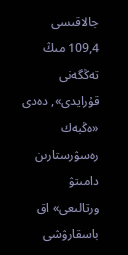جالاقىسى 109,4 مىڭ تەڭگەنى قۇرايدى», دەدى «ەڭبەك رەسۋرستارىن دامىتۋ ورتالىعى» اق باسقارۋشى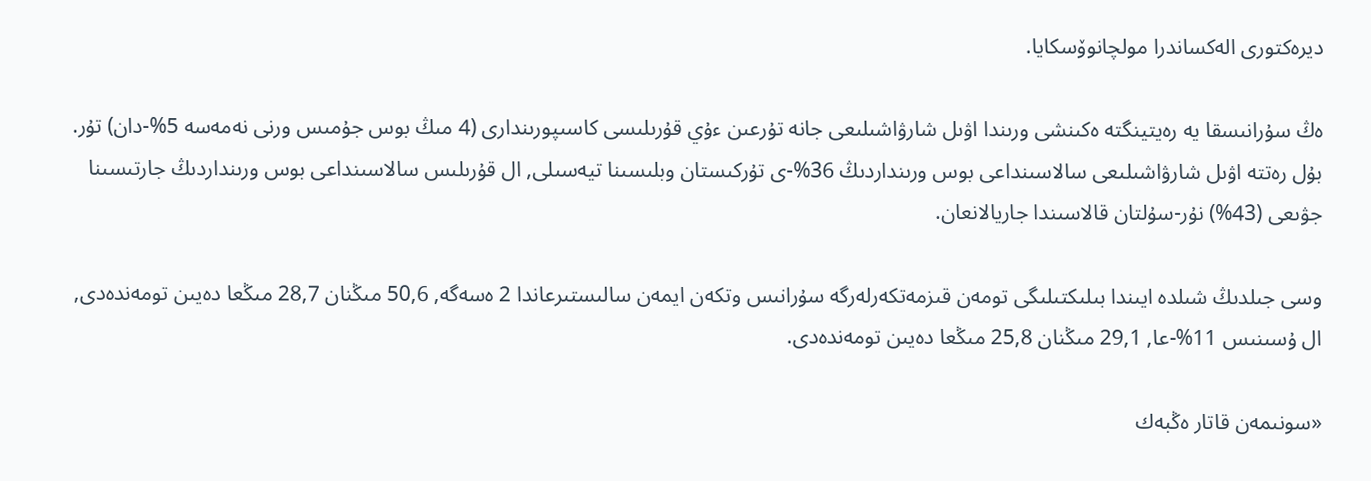ديرەكتورى الەكساندرا مولچانوۆسكايا.

ەڭ سۇرانىسقا يە رەيتينگتە ەكىنشى ورىندا اۋىل شارۋاشىلىعى جانە تۇرعىن ءۇي قۇرىلىسى كاسىپورىندارى (4 مىڭ بوس جۇمىس ورنى نەمەسە 5%-دان) تۇر. بۇل رەتتە اۋىل شارۋاشىلىعى سالاسىنداعى بوس ورىنداردىڭ 36%-ى تۇركىستان وبلىسىنا تيەسىلى, ال قۇرىلىس سالاسىنداعى بوس ورىنداردىڭ جارتىسىنا جۋىعى (43%) نۇر-سۇلتان قالاسىندا جاريالانعان.

وسى جىلدىڭ شىلدە ايىندا بىلىكتىلىگى تومەن قىزمەتكەرلەرگە سۇرانىس وتكەن ايمەن سالىستىرعاندا 2 ەسەگە, 50,6 مىڭنان 28,7 مىڭعا دەيىن تومەندەدى, ال ۇسىنىس 11%-عا, 29,1 مىڭنان 25,8 مىڭعا دەيىن تومەندەدى.

«سونىمەن قاتار ەڭبەك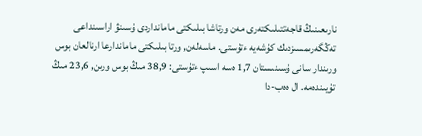نارىعىنىڭ قاجەتتىلىكتەرى مەن ورتاشا بىلىكتى مامانداردى ۇسىنۋ اراسىنداعى تەڭگەرىمسىزدىك كۇشەيە ءتۇستى. ماسەلەن, ورتا بىلىكتى ماماندارعا ارنالعان بوس ورىندار سانى ۇسىنىستان 1,7 ەسە اسىپ ءتۇستى: 38,9 مىڭ بوس ورىن, 23,6 مىڭ تۇيىندەمە. ال ەەب-دا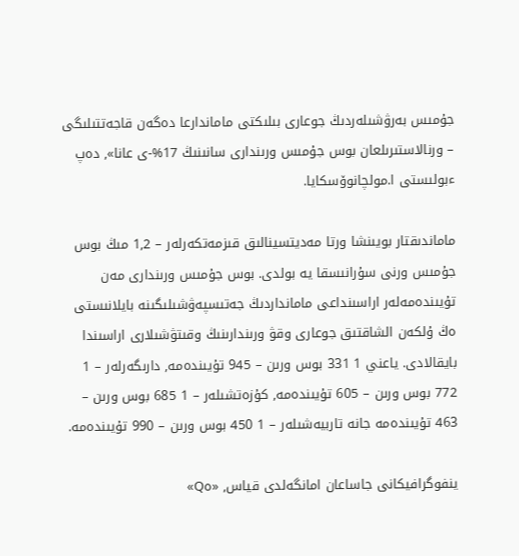جۇمىس بەرۋشىلەردىڭ جوعارى بىلىكتى ماماندارعا دەگەن قاجەتتىلىگى – ورنالاستىرىلعان بوس جۇمىس ورىندارى سانىنىڭ 17%-ى عانا», دەپ ءبولىستى ا.مولچانوۆسكايا.

ماماندىقتار بويىنشا ورتا مەديتسينالىق قىزمەتكەرلەر – 1,2 مىڭ بوس جۇمىس ورنى سۇرانىسقا يە بولدى. بوس جۇمىس ورىندارى مەن تۇيىندەمەلەر اراسىنداعى مامانداردىڭ جەتىسپەۋشىلىگىنە بايلانىستى ەڭ ۇلكەن الشاقتىق جوعارى وقۋ ورىندارىنىڭ وقىتۋشىلارى اراسىندا بايقالادى. ياعني 1 331 بوس ورىن – 945 تۇيىندەمە, دارىگەرلەر – 1 772 بوس ورىن – 605 تۇيىندەمە, كۇزەتشىلەر – 1 685 بوس ورىن – 463 تۇيىندەمە جانە تاربيەشىلەر – 1 450 بوس ورىن – 990 تۇيىندەمە.

ينفوگرافيكانى جاساعان امانگەلدى قياس, «ەQ»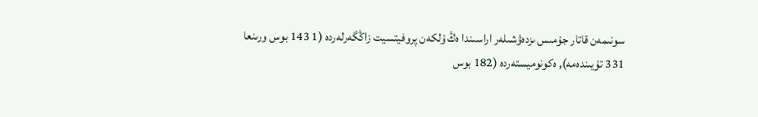سونىمەن قاتار جۇمىس ىزدەۋشىلەر اراسىندا ەڭ ۇلكەن پروفيتسيت زاڭگەرلەردە (1 143 بوس ورىنعا 331 تۇيىندەمە), ەكونوميستەردە (182 بوس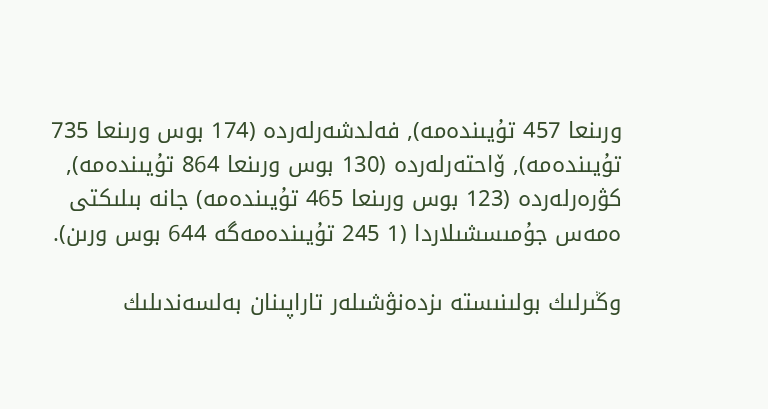ورىنعا 457 تۇيىندەمە), فەلدشەرلەردە (174 بوس ورىنعا 735 تۇيىندەمە), ۆاحتەرلەردە (130 بوس ورىنعا 864 تۇيىندەمە), كۋرەرلەردە (123 بوس ورىنعا 465 تۇيىندەمە) جانە بىلىكتى ەمەس جۇمىسشىلاردا (1 245 تۇيىندەمەگە 644 بوس ورىن).

وڭىرلىك بولىنىستە ىزدەنۋشىلەر تاراپىنان بەلسەندىلىك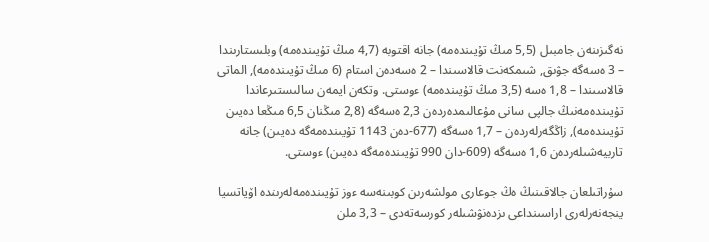نەگىزىنەن جامبىل (5,5 مىڭ تۇيىندەمە) جانە اقتوبە (4,7 مىڭ تۇيىندەمە) وبلىستارىندا – 3 ەسەگە جۋىق, شىمكەنت قالاسىندا – 2 ەسەدەن استام (6 مىڭ تۇيىندەمە), الماتى قالاسىندا – 1,8 ەسە (3,5 مىڭ تۇيىندەمە) ءوستى. وتكەن ايمەن سالىستىرعاندا تۇيىندەمەنىڭ جالپى سانى مۇعالىمدەردەن 2,3 ەسەگە (2,8 مىڭنان 6,5 مىڭعا دەيىن تۇيىندەمە), زاڭگەرلەردەن – 1,7 ەسەگە (677-دەن 1143 تۇيىندەمەگە دەيىن) جانە تاربيەشىلەردەن 1,6 ەسەگە (609-دان 990 تۇيىندەمەگە دەيىن) ءوستى.

سۇراتىلعان جالاقىنىڭ ەڭ جوعارى مولشەرىن كوبىنەسە ءوز تۇيىندەمەلەرىندە اۆياتسيا ينجەنەرلەرى اراسىنداعى ىزدەنۋشىلەر كورسەتەدى – 3,3 ملن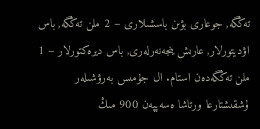تەڭگە, جوعارى بۋىن باسشىلارى – 2 ملن تەڭگە, باس اۋديتورلار, عارىش ينجەنەرلەرى, باس ديرەكتورلار – 1 ملن تەڭگەدەن استام. ال جۇمىس بەرۋشىلەر ۇشقىشتارعا ورتاشا ەسەپپەن 900 مىڭ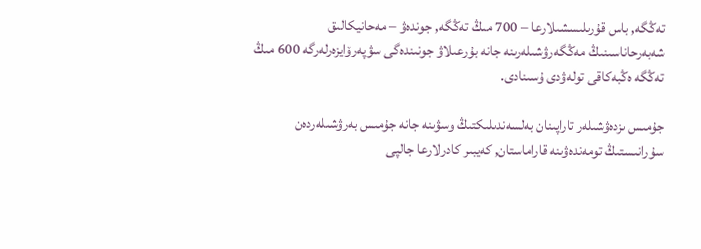تەڭگە, باس قۇرىلىسشىلارعا – 700 مىڭ تەڭگە, جوندەۋ – مەحانيكالىق شەبەرحاناسىنىڭ مەڭگەرۋشىلەرىنە جانە بۇرعىلاۋ جونىندەگى سۋپەرۆايزەرلەرگە 600 مىڭ تەڭگە ەڭبەكاقى تولەۋدى ۇسىنادى.

جۇمىس ىزدەۋشىلەر تاراپىنان بەلسەندىلىكتىڭ وسۋىنە جانە جۇمىس بەرۋشىلەردەن سۇرانىستىڭ تومەندەۋىنە قاراماستان, كەيبىر كادرلارعا جالپى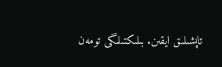تاپشىلىق ايقىن. بىلىكتىلىگى تومەن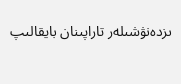ىزدەنۋشىلەر تاراپىنان بايقالىپ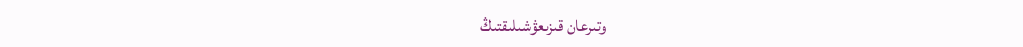وتىرعان قىزىعۋشىلىقتىڭ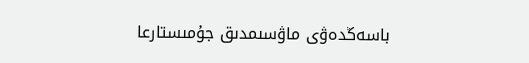باسەڭدەۋى ماۋسىمدىق جۇمىستارعا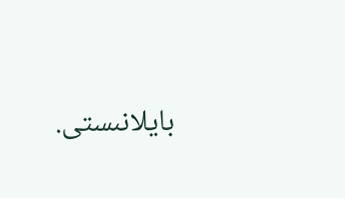بايلانىستى.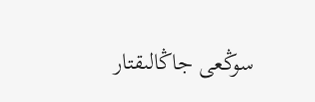سوڭعى جاڭالىقتار